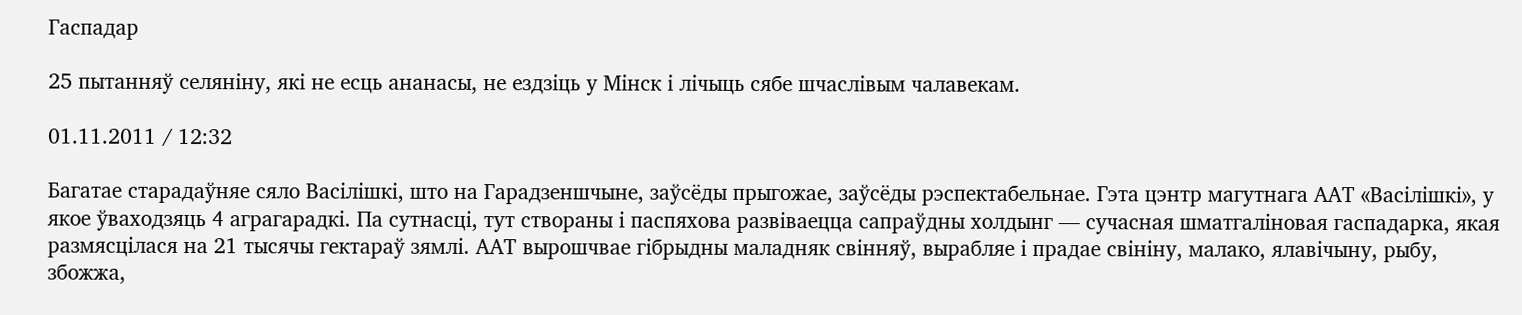Гаспадар

25 пытанняў селяніну, які не есць ананасы, не ездзіць у Мінск і лічыць сябе шчаслівым чалавекам.

01.11.2011 / 12:32

Багатае старадаўняе сяло Васілішкі, што на Гарадзеншчыне, заўсёды прыгожае, заўсёды рэспектабельнае. Гэта цэнтр магутнага ААТ «Васілішкі», у якое ўваходзяць 4 аграгарадкі. Па сутнасці, тут створаны і паспяхова развіваецца сапраўдны холдынг — сучасная шматгаліновая гаспадарка, якая размясцілася на 21 тысячы гектараў зямлі. ААТ вырошчвае гібрыдны маладняк свінняў, вырабляе і прадае свініну, малако, ялавічыну, рыбу, збожжа,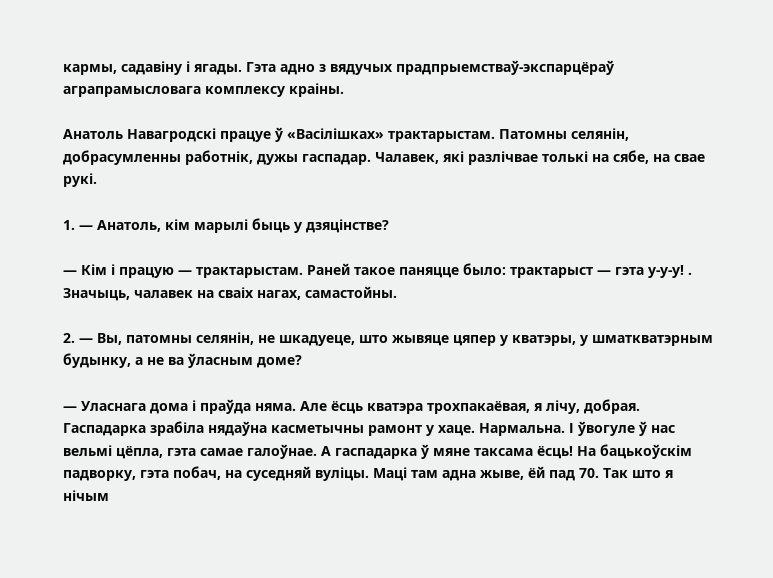кармы, садавіну і ягады. Гэта адно з вядучых прадпрыемстваў-экспарцёраў аграпрамысловага комплексу краіны.

Анатоль Навагродскі працуе ў «Васілішках» трактарыстам. Патомны селянін, добрасумленны работнік, дужы гаспадар. Чалавек, які разлічвае толькі на сябе, на свае рукі.

1. — Анатоль, кім марылі быць у дзяцінстве?

— Кім і працую — трактарыстам. Раней такое паняцце было: трактарыст — гэта у-у-у! . Значыць, чалавек на сваіх нагах, самастойны.

2. — Вы, патомны селянін, не шкадуеце, што жывяце цяпер у кватэры, у шматкватэрным будынку, а не ва ўласным доме?

— Уласнага дома і праўда няма. Але ёсць кватэра трохпакаёвая, я лічу, добрая. Гаспадарка зрабіла нядаўна касметычны рамонт у хаце. Нармальна. І ўвогуле ў нас вельмі цёпла, гэта самае галоўнае. А гаспадарка ў мяне таксама ёсць! На бацькоўскім падворку, гэта побач, на суседняй вуліцы. Маці там адна жыве, ёй пад 70. Так што я нічым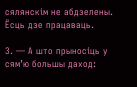сялянскім не абдзелены. Ёсць дзе працаваць.

3. — А што прыносіць у сям’ю большы даход: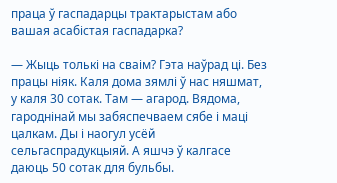праца ў гаспадарцы трактарыстам або вашая асабістая гаспадарка?

— Жыць толькі на сваім? Гэта наўрад ці. Без працы ніяк. Каля дома зямлі ў нас няшмат, у каля 30 сотак. Там — агарод. Вядома, гароднінай мы забяспечваем сябе і маці цалкам. Ды і наогул усёй сельгаспрадукцыяй. А яшчэ ў калгасе даюць 50 сотак для бульбы.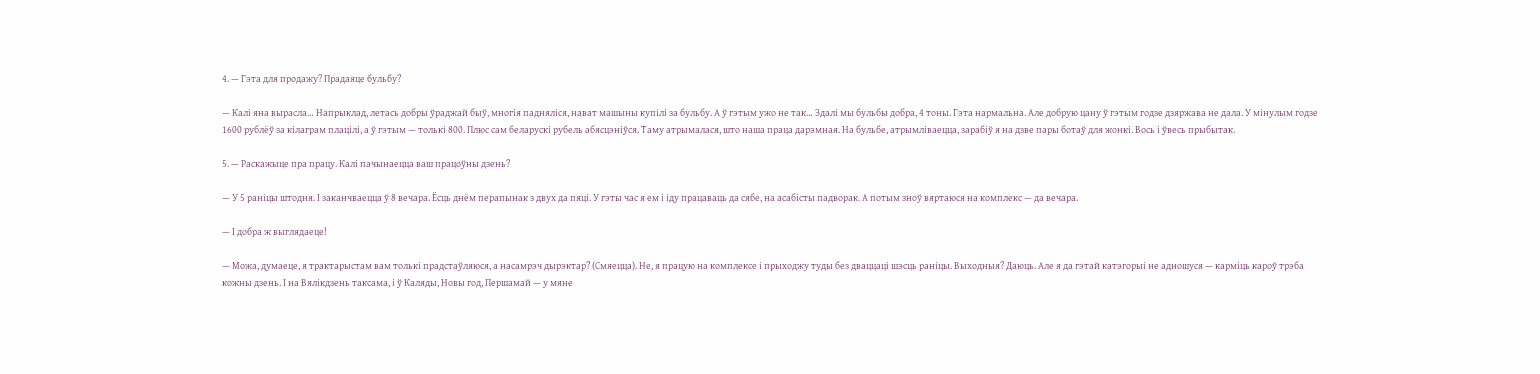4. — Гэта для продажу? Прадаяце бульбу?

— Калі яна вырасла… Напрыклад, летась добры ўраджай быў, многія падняліся, нават машыны купілі за бульбу. А ў гэтым ужо не так… Здалі мы бульбы добра, 4 тоны. Гэта нармальна. Але добрую цану ў гэтым годзе дзяржава не дала. У мінулым годзе 1600 рублёў за кілаграм плацілі, а ў гэтым — толькі 800. Плюс сам беларускі рубель абясцэніўся. Таму атрымалася, што наша праца дарэмная. На бульбе, атрымліваецца, зарабіў я на дзве пары ботаў для жонкі. Вось і ўвесь прыбытак.

5. — Раскажыце пра працу. Калі пачынаецца ваш працоўны дзень?

— У 5 раніцы штодня. І заканчваецца ў 8 вечара. Ёсць днём перапынак з двух да пяці. У гэты час я ем і іду працаваць да сябе, на асабісты падворак. А потым зноў вяртаюся на комплекс — да вечара.

— І добра ж выглядаеце!

— Можа, думаеце, я трактарыстам вам толькі прадстаўляюся, а насамрэч дырэктар? (Смяецца). Не, я працую на комплексе і прыходжу туды без дваццаці шэсць раніцы. Выходныя? Даюць. Але я да гэтай катэгорыі не адношуся — карміць кароў трэба кожны дзень. І на Вялікдзень таксама, і ў Каляды, Новы год, Першамай — у мяне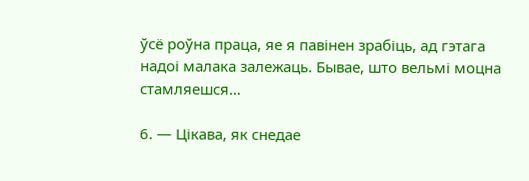ўсё роўна праца, яе я павінен зрабіць, ад гэтага надоі малака залежаць. Бывае, што вельмі моцна стамляешся…

6. — Цікава, як снедае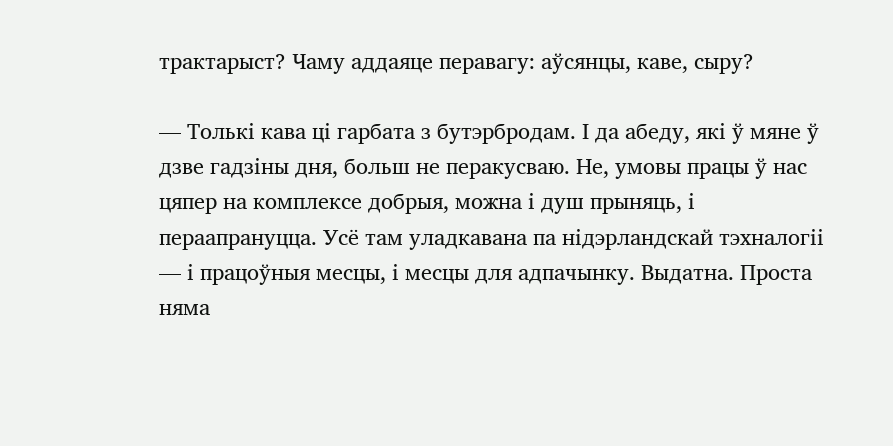трактарыст? Чаму аддаяце перавагу: аўсянцы, каве, сыру?

— Толькі кава ці гарбата з бутэрбродам. І да абеду, які ў мяне ў дзве гадзіны дня, больш не перакусваю. Не, умовы працы ў нас цяпер на комплексе добрыя, можна і душ прыняць, і пераапрануцца. Усё там уладкавана па нідэрландскай тэхналогіі — і працоўныя месцы, і месцы для адпачынку. Выдатна. Проста няма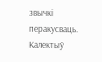звычкі перакусваць. Калектыў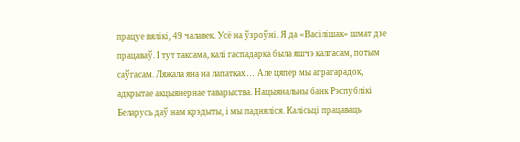працуе вялікі, 49 чалавек. Усё на ўзроўні. Я да «Васілішак» шмат дзе працаваў. І тут таксама, калі гаспадарка была яшчэ калгасам, потым саўгасам. Ляжала яна на лапатках… Але цяпер мы аграгарадок, адкрытае акцыянернае таварыства. Нацыянальны банк Рэспублікі Беларусь даў нам крэдыты, і мы падняліся. Калісьці працаваць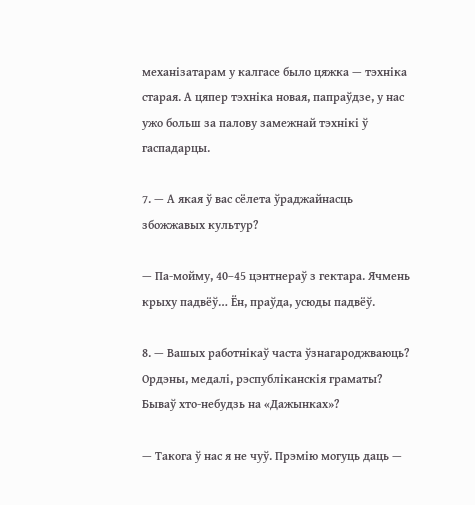механізатарам у калгасе было цяжка — тэхніка старая. А цяпер тэхніка новая, папраўдзе, у нас ужо больш за палову замежнай тэхнікі ў гаспадарцы.

7. — А якая ў вас сёлета ўраджайнасць збожжавых культур?

— Па-мойму, 40–45 цэнтнераў з гектара. Ячмень крыху падвёў… Ён, праўда, усюды падвёў.

8. — Вашых работнікаў часта ўзнагароджваюць? Ордэны, медалі, рэспубліканскія граматы? Бываў хто-небудзь на «Дажынках»?

— Такога ў нас я не чуў. Прэмію могуць даць —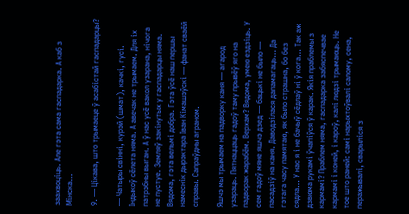заахвоціць. Але гэта сама гаспадарка. А каб з Мінска…

9. — Цікава, што трымаеце ў асабістай гаспадарцы?

— Чатыры свінні, курэй (шмат), качкі, гусі. Індыкоў сёлета няма. А авечак не трымаем. Для іх патрэбны выган. А ў нас усё вакол узарана, нічога не пустуе. Земляў закінутых у гаспадарцы няма. Вядома, гэта вельмі добра. Гэта ўсё наш першы намеснік дырэктара Іван Кімашэўскі — фанат сваёй справы. Сапраўдны аграном.

Яшчэ мы трымаем на падворку каня — агарод узараць. Пятнаццаць гадоў таму прывёў яго на падворак жарабём. Верхам? Вядома, умею ездзіць. У сем гадоў мяне яшчэ дзед — бацькі не было — пасадзіў на каня. Даводзілася дапамагаць… Да гэтага часу памятаю, як было страшна, бо без сядла… У нас я і не бачыў сёдлаў ні ў кога… Так аж дзвюма рукамі ўчапіўся ў карак. Якія праблемы з кармамі? Праблем няма, гаспадарка забяспечвае кармамі і коней, і кароў, калі людзі трымаюць. Не тое што раней: самі нарыхтоўвалі салому, сена, перажывалі, сварыліся з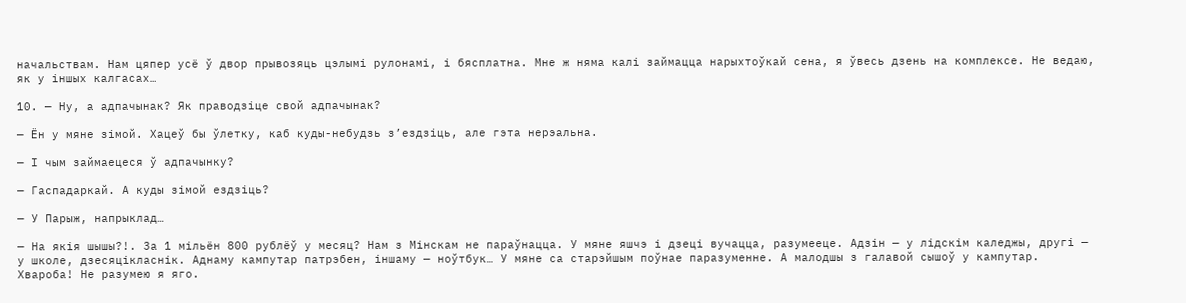начальствам. Нам цяпер усё ў двор прывозяць цэлымі рулонамі, і бясплатна. Мне ж няма калі займацца нарыхтоўкай сена, я ўвесь дзень на комплексе. Не ведаю, як у іншых калгасах…

10. — Ну, а адпачынак? Як праводзіце свой адпачынак?

— Ён у мяне зімой. Хацеў бы ўлетку, каб куды-небудзь з’ездзіць, але гэта нерэальна.

— І чым займаецеся ў адпачынку?

— Гаспадаркай. А куды зімой ездзіць?

— У Парыж, напрыклад…

— На якія шышы?!. За 1 мільён 800 рублёў у месяц? Нам з Мінскам не параўнацца. У мяне яшчэ і дзеці вучацца, разумееце. Адзін — у лідскім каледжы, другі — у школе, дзесяцікласнік. Аднаму кампутар патрэбен, іншаму — ноўтбук… У мяне са старэйшым поўнае паразуменне. А малодшы з галавой сышоў у кампутар. Хвароба! Не разумею я яго.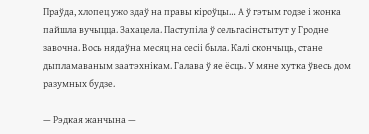Праўда, хлопец ужо здаў на правы кіроўцы… А ў гэтым годзе і жонка пайшла вучыцца. Захацела. Паступіла ў сельгасінстытут у Гродне завочна. Вось нядаўна месяц на сесіі была. Калі скончыць, стане дыпламаваным заатэхнікам. Галава ў яе ёсць. У мяне хутка ўвесь дом разумных будзе.

— Рэдкая жанчына —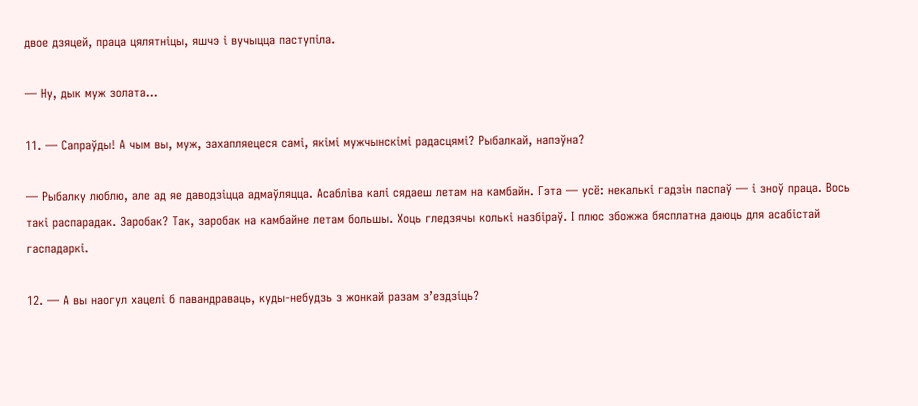двое дзяцей, праца цялятніцы, яшчэ і вучыцца паступіла.

— Ну, дык муж золата…

11. — Сапраўды! А чым вы, муж, захапляецеся самі, якімі мужчынскімі радасцямі? Рыбалкай, напэўна?

— Рыбалку люблю, але ад яе даводзіцца адмаўляцца. Асабліва калі сядаеш летам на камбайн. Гэта — усё: некалькі гадзін паспаў — і зноў праца. Вось такі распарадак. Заробак? Так, заробак на камбайне летам большы. Хоць гледзячы колькі назбіраў. І плюс збожжа бясплатна даюць для асабістай гаспадаркі.

12. — А вы наогул хацелі б павандраваць, куды-небудзь з жонкай разам з’ездзіць?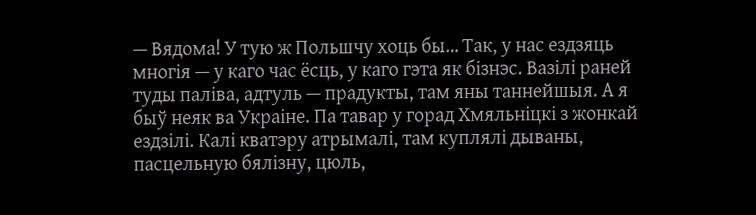— Вядома! У тую ж Польшчу хоць бы… Так, у нас ездзяць многія — у каго час ёсць, у каго гэта як бізнэс. Вазілі раней туды паліва, адтуль — прадукты, там яны таннейшыя. А я быў неяк ва Украіне. Па тавар у горад Хмяльніцкі з жонкай ездзілі. Калі кватэру атрымалі, там куплялі дываны, пасцельную бялізну, цюль,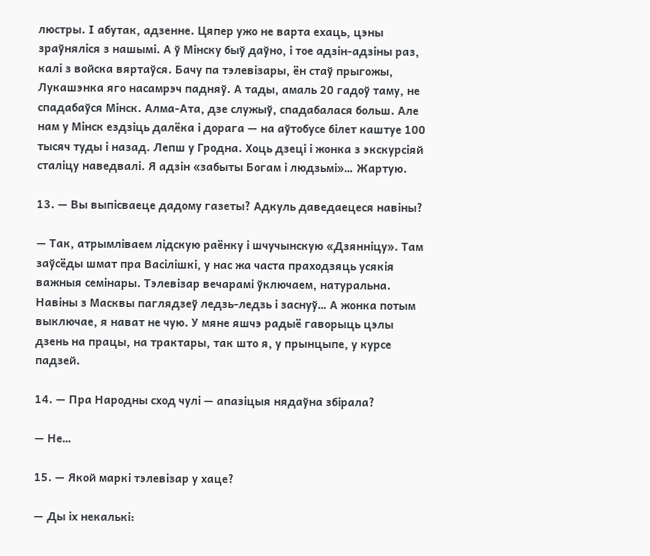люстры. І абутак, адзенне. Цяпер ужо не варта ехаць, цэны зраўняліся з нашымі. А ў Мінску быў даўно, і тое адзін-адзіны раз, калі з войска вяртаўся. Бачу па тэлевізары, ён стаў прыгожы, Лукашэнка яго насамрэч падняў. А тады, амаль 20 гадоў таму, не спадабаўся Мінск. Алма-Ата, дзе служыў, спадабалася больш. Але нам у Мінск ездзіць далёка і дорага — на аўтобусе білет каштуе 100 тысяч туды і назад. Лепш у Гродна. Хоць дзеці і жонка з экскурсіяй сталіцу наведвалі. Я адзін «забыты Богам і людзьмі»… Жартую.

13. — Вы выпісваеце дадому газеты? Адкуль даведаецеся навіны?

— Так, атрымліваем лідскую раёнку і шчучынскую «Дзянніцу». Там заўсёды шмат пра Васілішкі, у нас жа часта праходзяць усякія важныя семінары. Тэлевізар вечарамі ўключаем, натуральна. Навіны з Масквы паглядзеў ледзь-ледзь і заснуў… А жонка потым выключае, я нават не чую. У мяне яшчэ радыё гаворыць цэлы дзень на працы, на трактары, так што я, у прынцыпе, у курсе падзей.

14. — Пра Народны сход чулі — апазіцыя нядаўна збірала?

— Не…

15. — Якой маркі тэлевізар у хаце?

— Ды іх некалькі: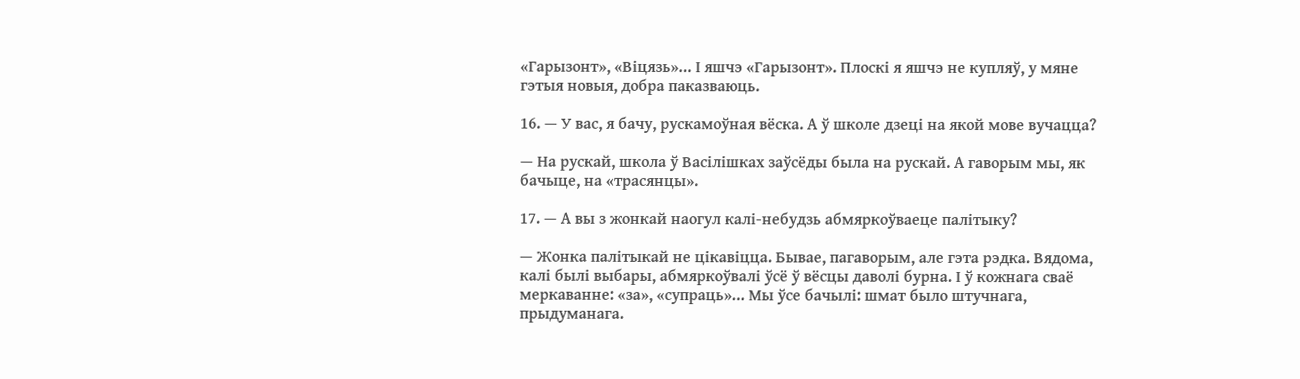«Гарызонт», «Віцязь»… І яшчэ «Гарызонт». Плоскі я яшчэ не купляў, у мяне гэтыя новыя, добра паказваюць.

16. — У вас, я бачу, рускамоўная вёска. А ў школе дзеці на якой мове вучацца?

— На рускай, школа ў Васілішках заўсёды была на рускай. А гаворым мы, як бачыце, на «трасянцы».

17. — А вы з жонкай наогул калі-небудзь абмяркоўваеце палітыку?

— Жонка палітыкай не цікавіцца. Бывае, пагаворым, але гэта рэдка. Вядома, калі былі выбары, абмяркоўвалі ўсё ў вёсцы даволі бурна. І ў кожнага сваё меркаванне: «за», «супраць»… Мы ўсе бачылі: шмат было штучнага, прыдуманага.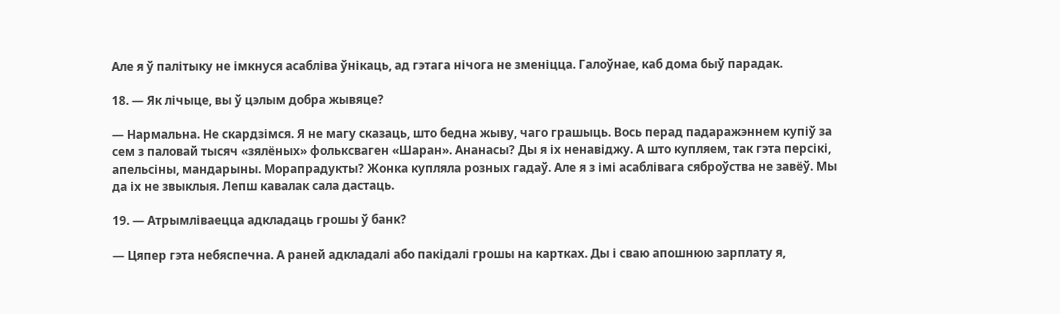Але я ў палітыку не імкнуся асабліва ўнікаць, ад гэтага нічога не зменіцца. Галоўнае, каб дома быў парадак.

18. — Як лічыце, вы ў цэлым добра жывяце?

— Нармальна. Не скардзімся. Я не магу сказаць, што бедна жыву, чаго грашыць. Вось перад падаражэннем купіў за сем з паловай тысяч «зялёных» фольксваген «Шаран». Ананасы? Ды я іх ненавіджу. А што купляем, так гэта персікі, апельсіны, мандарыны. Морапрадукты? Жонка купляла розных гадаў. Але я з імі асаблівага сяброўства не завёў. Мы да іх не звыклыя. Лепш кавалак сала дастаць.

19. — Атрымліваецца адкладаць грошы ў банк?

— Цяпер гэта небяспечна. А раней адкладалі або пакідалі грошы на картках. Ды і сваю апошнюю зарплату я,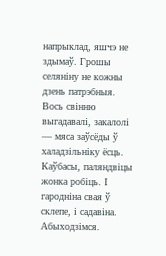напрыклад, яшчэ не здымаў. Грошы селяніну не кожны дзень патрэбныя. Вось свінню выгадавалі, закалолі — мяса заўсёды ў халадзільніку ёсць. Каўбасы, паляндвіцы жонка робіць. І гародніна свая ў склепе, і садавіна. Абыходзімся.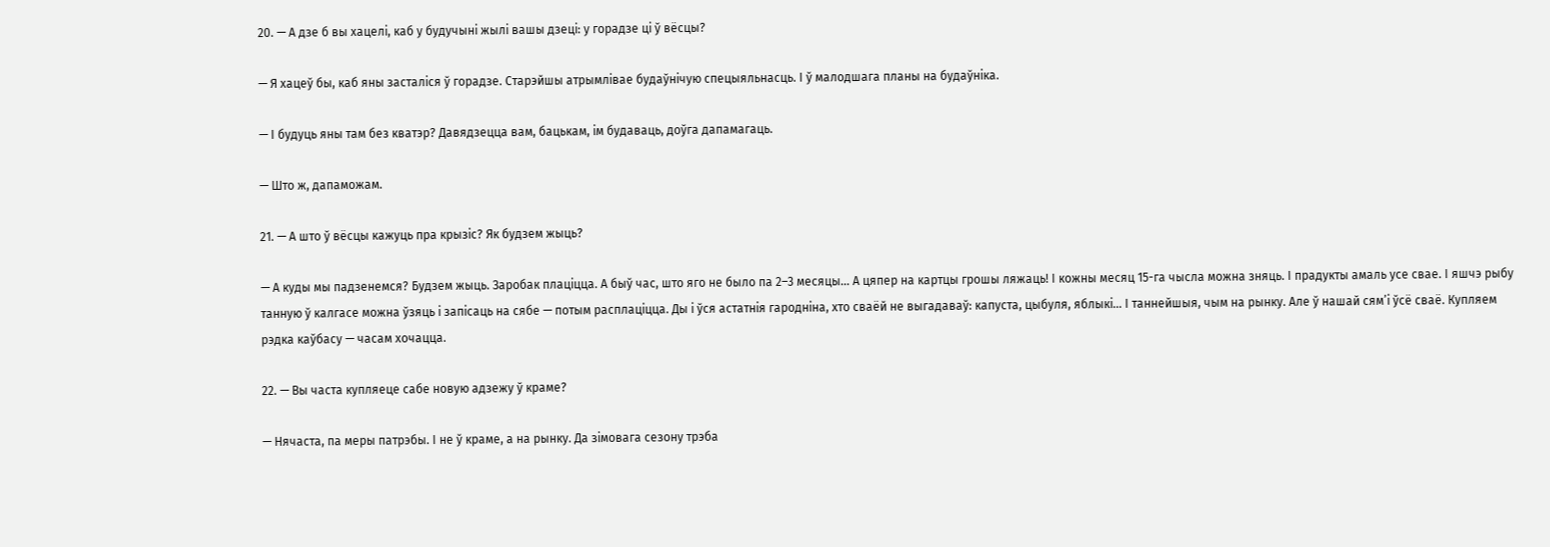20. — А дзе б вы хацелі, каб у будучыні жылі вашы дзеці: у горадзе ці ў вёсцы?

— Я хацеў бы, каб яны засталіся ў горадзе. Старэйшы атрымлівае будаўнічую спецыяльнасць. І ў малодшага планы на будаўніка.

— І будуць яны там без кватэр? Давядзецца вам, бацькам, ім будаваць, доўга дапамагаць.

— Што ж, дапаможам.

21. — А што ў вёсцы кажуць пра крызіс? Як будзем жыць?

— А куды мы падзенемся? Будзем жыць. Заробак плаціцца. А быў час, што яго не было па 2–3 месяцы… А цяпер на картцы грошы ляжаць! І кожны месяц 15-га чысла можна зняць. І прадукты амаль усе свае. І яшчэ рыбу танную ў калгасе можна ўзяць і запісаць на сябе — потым расплаціцца. Ды і ўся астатнія гародніна, хто сваёй не выгадаваў: капуста, цыбуля, яблыкі… І таннейшыя, чым на рынку. Але ў нашай сям’і ўсё сваё. Купляем рэдка каўбасу — часам хочацца.

22. — Вы часта купляеце сабе новую адзежу ў краме?

— Нячаста, па меры патрэбы. І не ў краме, а на рынку. Да зімовага сезону трэба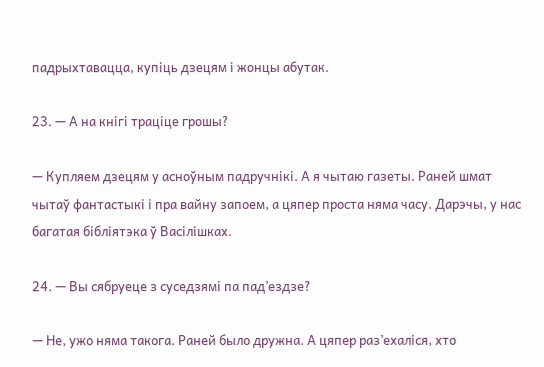падрыхтавацца, купіць дзецям і жонцы абутак.

23. — А на кнігі траціце грошы?

— Купляем дзецям у асноўным падручнікі. А я чытаю газеты. Раней шмат чытаў фантастыкі і пра вайну запоем, а цяпер проста няма часу. Дарэчы, у нас багатая бібліятэка ў Васілішках.

24. — Вы сябруеце з суседзямі па пад’ездзе?

— Не, ужо няма такога. Раней было дружна. А цяпер раз’ехаліся, хто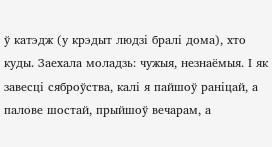ў катэдж (у крэдыт людзі бралі дома), хто куды. Заехала моладзь: чужыя, незнаёмыя. І як завесці сяброўства, калі я пайшоў раніцай, а палове шостай, прыйшоў вечарам, а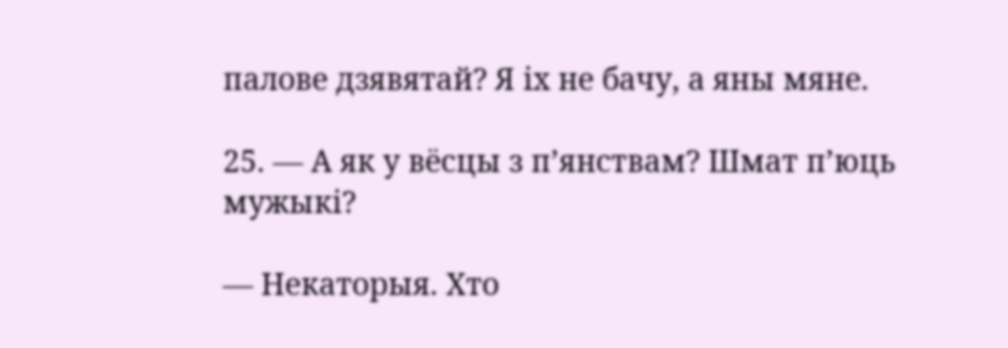палове дзявятай? Я іх не бачу, а яны мяне.

25. — А як у вёсцы з п’янствам? Шмат п’юць мужыкі?

— Некаторыя. Хто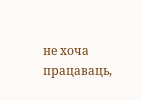не хоча працаваць,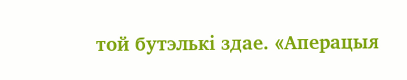той бутэлькі здае. «Аперацыя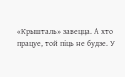«Крышталь» завецца. А хто працуе, той піць не будзе. У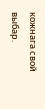кожнага свой выбар.